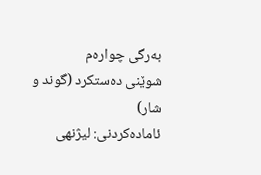بەرگی چوارەم
شوێنی دەستکرد (گوند و شار)
ئامادەکردنی: لیژنهی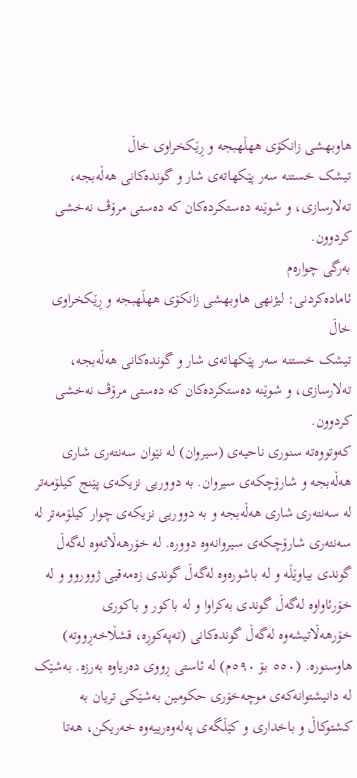هاوبهشی زانكۆی ههڵهبجه و ڕێكخراوی خاڵ
تیشک خستنە سەر پێکهاتەی شار و گوندەکانی هەڵەبجە، تەلارسازی، و شوێنە دەستکردەکان کە دەستی مرۆڤ نەخشی کردوون.
بەرگی چوارەم
ئامادەکردنی: لیژنهی هاوبهشی زانكۆی ههڵهبجه و ڕێكخراوی خاڵ
تیشک خستنە سەر پێکهاتەی شار و گوندەکانی هەڵەبجە، تەلارسازی، و شوێنە دەستکردەکان کە دەستی مرۆڤ نەخشی کردوون.
کەوتووەتە سنوری ناحیەی (سیروان) لە نێوان سەنتەرى شارى هەڵەبجه و شارۆچکەی سيروان. بە دووریی نزیکەی پێنج کیلۆمەتر لە سەنتەرى شارى هەڵەبجه و بە دووریی نزیکەی چوار کیلۆمەتر لە سەنتەرى شارۆچکەی سيروانەوە دووره. لە خۆرهەڵاتەوە لەگەڵ گوندى بياوێڵە و لە باشورەوە لەگەڵ گوندى زەمەقیی ژووروو و له خۆرئاواوە لەگەڵ گوندى بەکراوا و لە باکور و باکورى خۆرهەڵاتيشەوە لەگەڵ گوندەکانى (تەپەکوڕه، قشڵاخەڕووته) هاوسنورە. (٥٥٠ بۆ ٥٩٠م) لە ئاستى ڕووى دەرياوه بەرزە. بەشێک لە دانيشتوانەکەى موچەخۆرى حکومين بەشێکى تريان به کشتوکاڵ و باخدارى و کێڵگەى پەلەوەرييەوە خەريکن، هەتا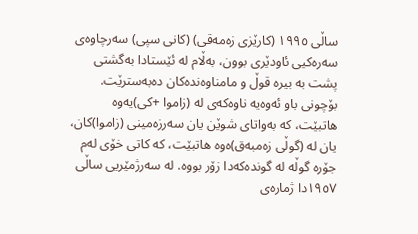ساڵى ١٩٩٥ (کارێزى زەمەقى) (کانى سپى) سەرچاوەى سەرەکیى ئاودێرى بوون، بەڵام لە ئێستادا بەگشتى پشت بە بيرە قوڵ و مامناوەندەکان دەبەسترێت. بۆچونى باو ئەوەيە ناوەکەی لە (زاموا +کى)يەوە هاتبێت، کە بەواتاى شوێن يان سەرزەمينى (زاموا)کان، يان لە (گوڵى زەمبەق)ەوە هاتبێت، کە کاتى خۆى لەم جۆرە گوڵه لە گوندەکەدا زۆر بووە. لە سەرژمێریی ساڵی ١٩٥٧دا ژمارەی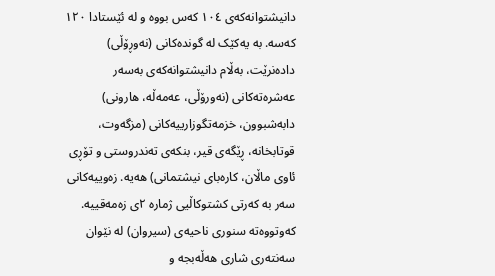دانیشتوانەکەی ١٠٤ کەس بووە و لە ئێستادا ١٢٠ کەسە. بە يەکێک لە گوندەکانى (نەوڕۆڵى) دادەنرێت، بەڵام دانيشتوانەکەى بەسەر عەشرەتەکانى (نەورۆڵى، عەمەڵە، هارونى) دابەشبوون، خزمەتگوزارييەکانى (مزگەوت، قوتابخانه، ڕێگەى قير، بنکەى تەندروستى و تۆڕى ئاوى ماڵان، کارەباى نيشتمانى) هەيە. زەوییەکانی سەر بە کەرتی کشتوکاڵیی ژمارە ٢ی زەمەقییە.
کەوتووەتە سنوری ناحیەی (سيروان) لە نێوان سەنتەرى شارى هەڵەبجه و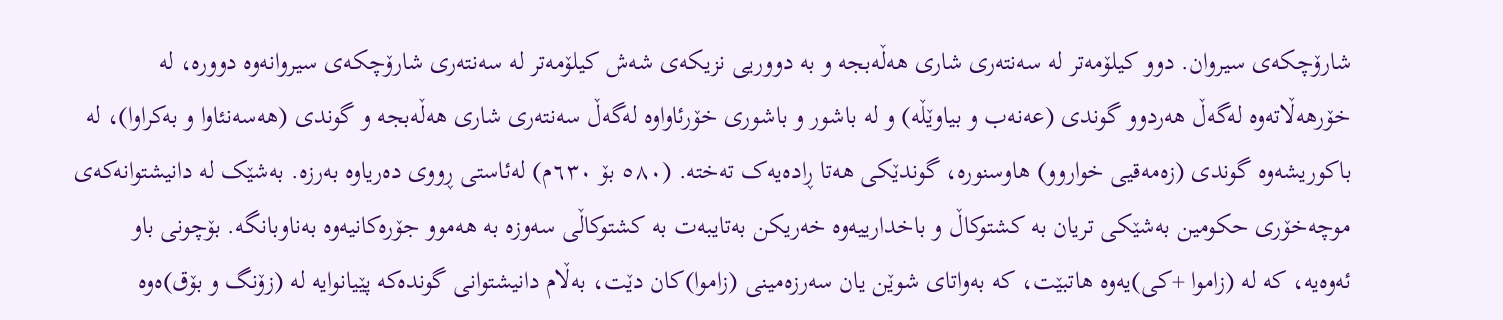شارۆچکەی سيروان. دوو کیلۆمەتر لە سەنتەرى شارى هەڵەبجه و به دووریی نزیکەی شەش کیلۆمەتر لە سەنتەرى شارۆچکەی سيروانەوە دوورە، لە خۆرهەڵاتەوە لەگەڵ هەردوو گوندى (عەنەب و بياوێڵه) و لە باشور و باشورى خۆرئاواوە لەگەڵ سەنتەرى شارى هەڵەبجە و گوندى (هەسەنئاوا و بەکراوا)، لە باکوريشەوە گوندى (زەمەقیی خواروو) هاوسنورە، گوندێکى هەتا ڕادەيەک تەخته. (٥٨٠ بۆ ٦٣٠م) لەئاستى ڕووى دەرياوە بەرزە. بەشێک لە دانيشتوانەکەى موچەخۆرى حکومين بەشێکى تريان بە کشتوکاڵ و باخداريیەوە خەريکن بەتايبەت بە کشتوکاڵى سەوزە به هەموو جۆرەکانيەوە بەناوبانگە. بۆچونى باو ئەوەيە، که لە (زاموا +کى)يەوە هاتبێت، کە بەواتاى شوێن يان سەرزەمينى (زاموا)کان دێت، بەڵام دانيشتوانى گوندەکە پێيانوايە لە (زۆنگ و بۆق)ەوە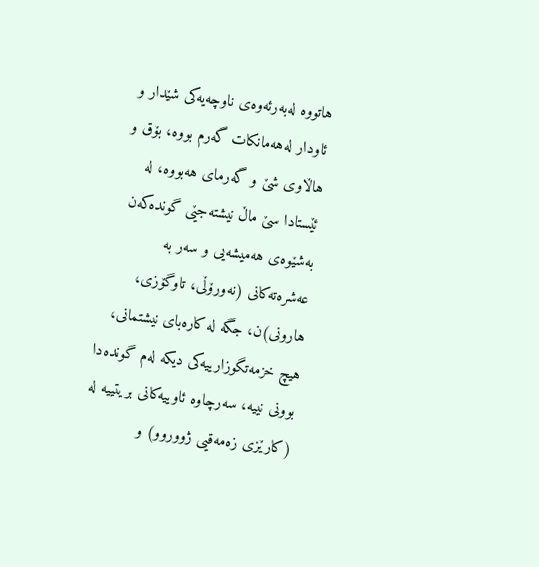هاتووە لەبەرئەوەى ناوچەيەکى شێدار و ئاودار لەهەمانکات گەرم بووە، بۆق و هاڵاوى شێ و گەرماى هەبووە، له ئێستادا سێ ماڵ نيشتەجێى گوندەکەن بەشێوەى هەميشەيى و سەر بە عەشرەتەکانى (نەورۆڵى، تاوگۆزى، هارونى)ن، جگە لە کارەباى نيشتمانى، هيچ خزمەتگوزاريیەکى دیکە لەم گوندەدا بوونى نیيە، سەرچاوە ئاوييەکانى بريتيیە لە (کارێزى زەمەقیی ژووروو) و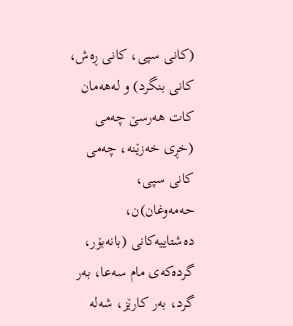(کانى سپى، کانى ڕەش، کانى بنگرد) و لەهەمان کات هەرسێ چەمى (خڕى خەزێنە، چەمى کانى سپى، حەمەوغان)ن، دەشتاييەکانى (بانەبۆر، گردەکەى مام سەعا، بەر گرد، بەر کارێز، شەلە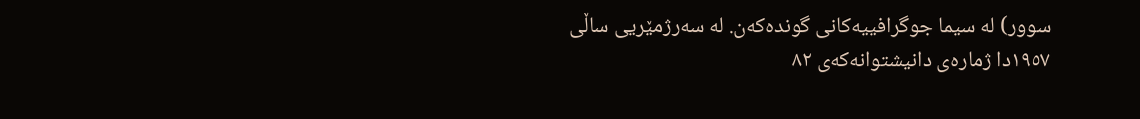سوور) لە سيما جوگرافیيەکانى گوندەکەن. لە سەرژمێریی ساڵی ١٩٥٧دا ژمارەی دانیشتوانەکەی ٨٢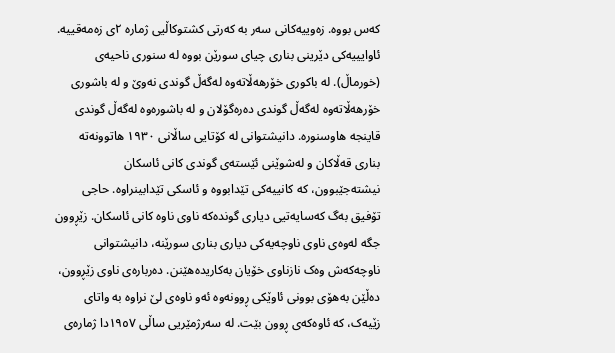کەس بووە. زەوییەکانی سەر بە کەرتی کشتوکاڵیی ژمارە ٢ی زەمەقییە.
ئاوایییەکی دێرینی بناری چیای سورێن بووە لە سنوری ناحیەی (خورماڵ). لە باکوری خۆرهەڵاتەوە لەگەڵ گوندی نەوێ و لە باشوری خۆرهەڵاتەوە لەگەڵ گوندی دەرەگۆلان و لە باشورەوە لەگەڵ گوندی قاینجە هاوسنورە. دانیشتوانی لە کۆتایی ساڵانی ١٩٣٠ هاتوونەتە بناری قەڵاکان و لەشوێنی ئێستەی گوندی کانی ئاسکان نیشتەجێبوون، کە کانییەکی تێدابووە و ئاسکی تێدابینراوە. حاجی تۆفیق بەگ کەسایەتیی دیاری گوندەکە ناوی ناوە کانی ئاسکان. زێڕوون جگە لەوەی ناوی ناوچەیەکی دیاری بناری سورێنە، دانیشتوانی ناوچەکەش وەک نازناوی خۆیان بەکاریدەهێنن. دەربارەی ناوی زێڕوون، دەڵێن بەهۆی بوونی ئاوێکی ڕوونەوە ئەو ناوەی لێ نراوە بە واتای زێیەک، کە ئاوەکەی ڕوون بێت. لە سەرژمێریی ساڵی ١٩٥٧دا ژمارەی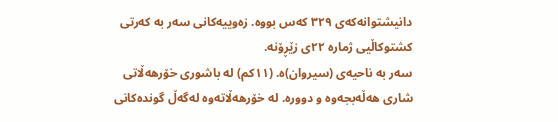دانیشتوانەکەی ٣٢٩ کەس بووە. زەوییەکانی سەر بە کەرتی کشتوکاڵیی ژمارە ٢٢ی زێڕۆنە.
سەر بە ناحيەى (سيروان)ە. (١١کم) لە باشورى خۆرهەڵاتى شارى هەڵەبجەوە و دوورە. لە خۆرهەڵاتەوە لەگەڵ گوندەکانى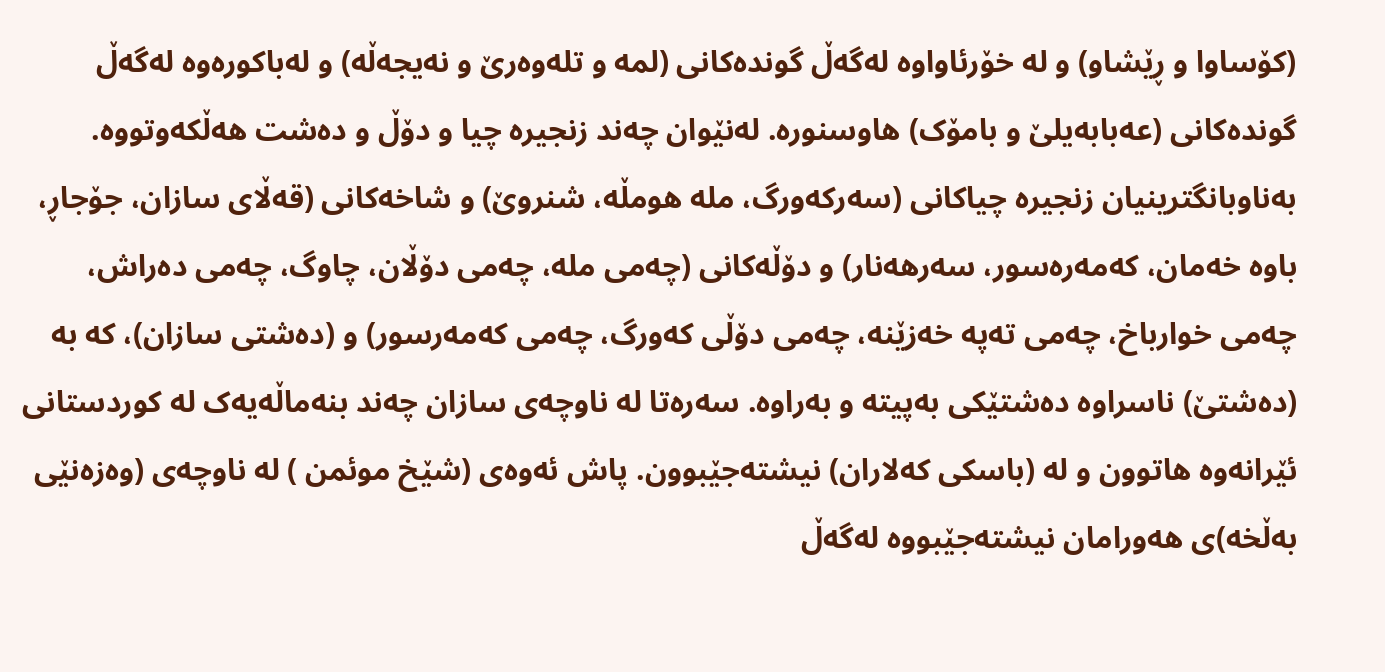(کۆساوا و ڕێشاو) و لە خۆرئاواوە لەگەڵ گوندەکانی (لمە و تلەوەرێ و نەيجەڵە) و لەباکورەوە لەگەڵ گوندەکانى (عەبابەيلێ و بامۆک) هاوسنورە. لەنێوان چەند زنجیرە چیا و دۆڵ و دەشت هەڵکەوتووە. بەناوبانگترینیان زنجیرە چیاکانی (سەرکەورگ، ملە هومڵە، شنروێ) و شاخەکانى (قەڵای سازان، جۆجاڕ، باوە خەمان، کەمەرەسور، سەرهەنار) و دۆڵەکانى (چەمی ملە، چەمی دۆڵان، چاوگ، چەمی دەراش، چەمی خوارباخ، چەمی تەپە خەزێنە، چەمی دۆڵی کەورگ، چەمی کەمەرسور) و (دەشتی سازان)، کە بە (دەشتێ) ناسراوە دەشتێکی بەپیتە و بەراوە. سەرەتا لە ناوچەی سازان چەند بنەماڵەیەک لە کوردستانی ئێرانەوە هاتوون و لە (باسکی کەلاران) نیشتەجێبوون. پاش ئەوەی (شێخ موئمن ) لە ناوچەی (وەزەنێى بەڵخە)ی هەورامان نیشتەجێبووە لەگەڵ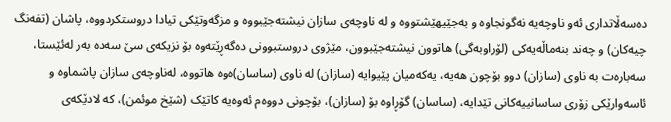دەسەڵاتداری ئەو ناوچەیە نەگونجاوە و بەجێیهێشتووە و لە ناوچەی سازان نیشتەجێبووە و مزگەوتێکی تیادا دروستکردووە، پاشان (تفەنگ چیەکان) و چەند بنەماڵەیەکی (لۆراوبەگی) هاتوون نیشتەجێبوون، مێژوی دروستبوونی دەگەڕێتەوە بۆ نزیکەی سێ سەدە بەر لەئێستا، سەبارەت بە ناوى (سازان) دوو بۆچون هەیە، يەکەميان پێیوایە (سازان) لە ناوی (ساسان)ەوە هاتووە، لەناوچەی سازان پاشماوە و ئاسەوارێکی زۆری ساسانییەکانی تێدايە، (ساسان) گۆڕاوە بۆ (سازان)، بۆچونى دووەم ئەوەیە کاتێک (شێخ موئمن)، کە لادێکەی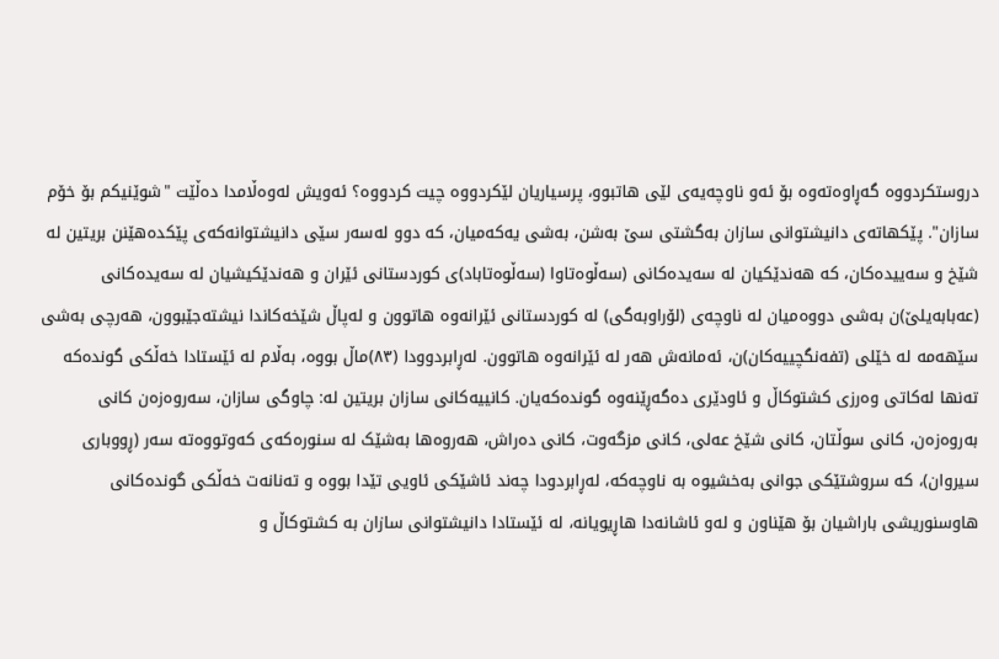دروستکردووە گەڕاوەتەوە بۆ ئەو ناوچەیەی لێی هاتبوو، پرسیاریان لێکردووە چیت کردووە؟ ئەویش لەوەڵامدا دەڵێت "شوێنیکم بۆ خۆم سازان". پێکهاتەی دانیشتوانی سازان بەگشتى سێ بەشن، بەشى يەکەميان، کە دوو لەسەر سێى دانيشتوانەکەى پێکدەهێنن بريتين لە شێخ و سەييدەکان، کە هەندێکیان لە سەیدەکانى (سەڵوەتاوا (سەڵوەتاباد)ی کوردستانی ئێران و هەندێکیشیان لە سەیدەکانی (عەبابەیلێ)ن بەشی دووەميان لە ناوچەی (لۆراوبەگی) لە کوردستانی ئێرانەوە هاتوون و لەپاڵ شێخەکاندا نیشتەجێبوون، هەرچى بەشى سێهەمە لە خێلی (تفەنگچییەکان)ن، ئەمانەش هەر لە ئێرانەوە هاتوون. لەڕابردوودا (٨٣)ماڵ بووە، بەڵام لە ئێستادا خەڵکى گوندەکە تەنها لەکاتى وەرزى کشتوکاڵ و ئاودێرى دەگەڕێنەوە گوندەکەيان. کانییەکانی سازان بریتین لە: چاوگی سازان، سەروەزەن کانی بەروەزەن، کانی سوڵتان، کانی شێخ عەلی، کانی مزگەوت، کانی دەراش، هەروەها بەشێک لە سنورەکەی کەوتووەتە سەر (ڕووباری سیروان)، کە سروشتێکی جوانی بەخشیوە بە ناوچەکە، لەڕابردودا چەند ئاشێکی ئاويی تێدا بووە و تەنانەت خەڵکی گوندەکانی هاوسنوريشى باراشیان بۆ هێناون و لەو ئاشانەدا هاڕیویانە، لە ئێستادا دانیشتوانی سازان بە کشتوکاڵ و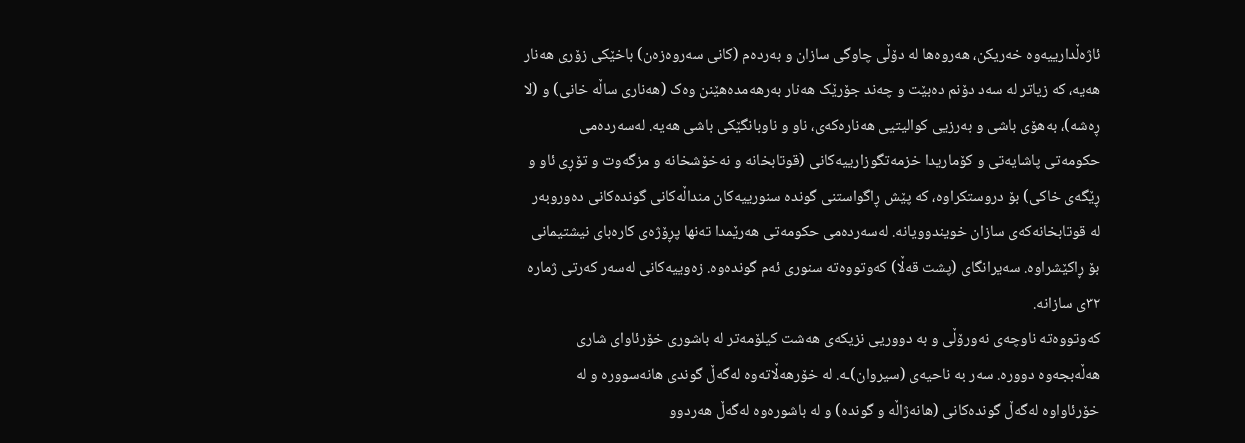ئاژەڵداریيەوە خەریکن، هەروەها لە دۆڵی چاوگی سازان و بەردەم (کانی سەروەزەن) باخێکی زۆری هەنار هەیە، کە زیاتر لە سەد دۆنم دەبێت و چەند جۆرێک هەنار بەرهەمدەهێنن وەک (هەناری ساڵە خانی) و (لا ڕەشە)، بەهۆى باشى و بەرزیى کواليتیى هەنارەکەى، ناو و ناوبانگێکی باشی هەیە. لەسەردەمی حکومەتی پاشایەتی و کۆماریدا خزمەتگوزارييەکانى (قوتابخانە و نەخۆشخانە و مزگەوت و تۆڕى ئاو و ڕێگەى خاکى) بۆ دروستکراوە، کە پێش ڕاگواستنی گوندە سنورييەکان منداڵەکانی گوندەکانى دەوروبەر لە قوتابخانەکەی سازان خویندوویانە. لەسەردەمى حکومەتی هەرێمدا تەنها پڕۆژەی کارەبای نيشتيمانى بۆ ڕاکێشراوە. سەیرانگای (پشت قەڵا) کەوتووەتە سنوری ئەم گوندەوە. زەوییەکانی لەسەر کەرتی ژمارە ٣٢ی سازانە.
کەوتووەتە ناوچەی نەورۆڵی و بە دووریی نزیکەی هەشت کیلۆمەتر لە باشوری خۆرئاوای شاری هەڵەبجەوە دوورە. سەر بە ناحیەی (سیروان)ـە. لە خۆرهەڵاتەوە لەگەڵ گوندی هانەسوورە و لە خۆرئاواوە لەگەڵ گوندەکانی (هانەژاڵە و گوندە) و لە باشورەوە لەگەڵ هەردوو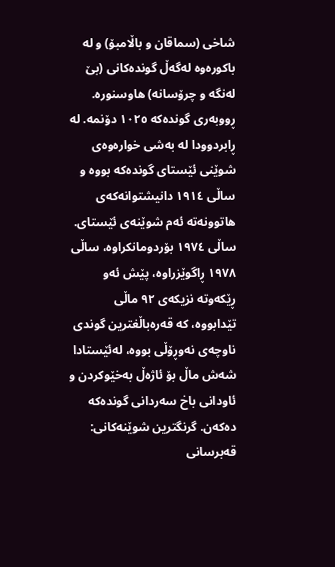شاخی (سماقان و باڵامبۆ) و لە باکورەوە لەگەڵ گوندەکانى (بێ لەنگە و چرۆسانە) هاوسنورە. ڕووبەری گوندەکە ١٠٢٥ دۆنمە. لە ڕابردوودا لە بەشی خوارەوەی شوێنی ئێستای گوندەکە بووە و ساڵی ١٩١٤ دانیشتوانەکەی هاتوونەتە ئەم شوێنەی ئێستای. ساڵی ١٩٧٤ بۆردومانکراوە، ساڵی ١٩٧٨ ڕاگوێزراوە، پێش ئەو ڕێکەوتە نزیکەی ٩٢ ماڵی تێدابووە، کە قەرەباڵغترین گوندی ناوچەی نەوڕۆڵی بووە، لەئێستادا شەش ماڵ بۆ ئاژەڵ بەخێوکردن و ئاودانی باخ سەردانی گوندەکە دەکەن. گرنگترین شوێنەکانی: قەبرسانی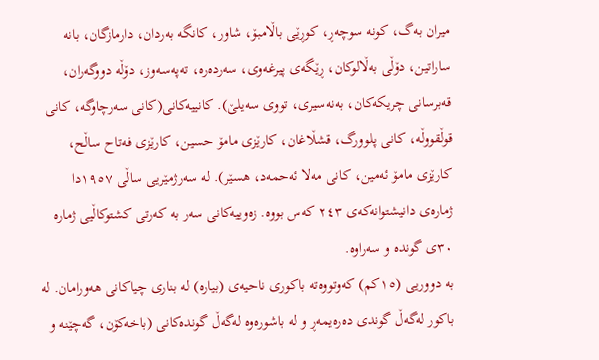میران بەگ، کونە سوچەڕ، کوڕێی باڵامبۆ، شاور، کانگە بەردان، دارمازگان، بانە ساراتین، دۆڵی بەڵالوکان، ڕێگەی پیرغەوی، سەردەرە، تەپەسەوز، دۆڵە دووگەران، قەبرسانی چریکەکان، بەنەسیری، تووی سەیلێ). کانییەکانی(کانی سەرچاوگە، کانی قوڵقووڵە، کانی پلوورگ، قشڵاغان، کارێزی مامۆ حسین، کارێزی فەتاح ساڵح، کارێزی مامۆ ئەمین، کانی مەلا ئەحمەد، هسێر). لە سەرژمێریی ساڵی ١٩٥٧دا ژمارەی دانیشتوانەکەی ٢٤٣ کەس بووە. زەوییەکانی سەر بە کەرتی کشتوکاڵیی ژمارە ٣٠ی گوندە و سەراوە.
بە دووریی (١٥کم) کەوتووەتە باکوری ناحیەی (بیارە) لە بناری چیاکانی هەورامان. لە باکور لەگەڵ گوندی دەرەیمەڕ و لە باشورەوە لەگەڵ گوندەکانی (باخەکۆن، گەچێنە و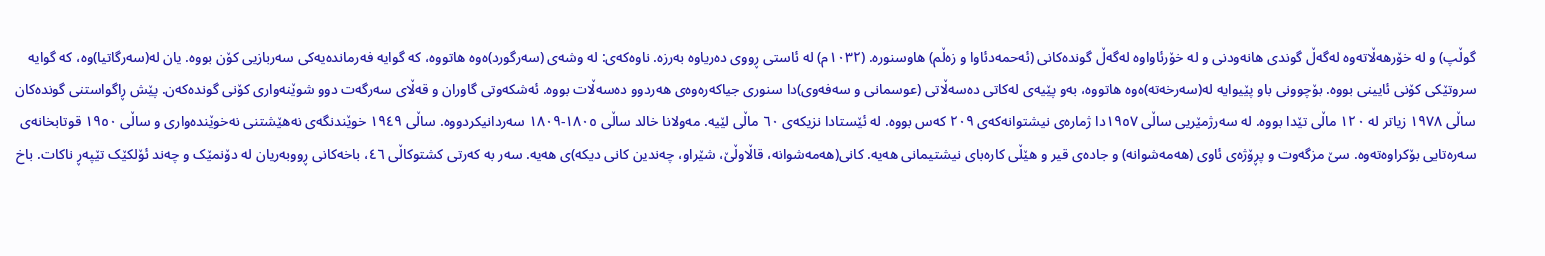گوڵپ) و لە خۆرهەڵاتەوە لەگەڵ گوندی ھانەودنی و لە خۆرئاواوە لەگەڵ گوندەکانی (ئەحمەدئاوا و زەڵم) ھاوسنورە. (١٠٣٢م) لە ئاستی ڕووی دەریاوە بەرزە. ناوەکەی: لە وشەی (سەرگورد)ەوە هاتووە، کە گوایە فەرماندەیەکی سەربازیی کۆن بووە. یان لە(سەرگاتیا)وە، کە گوایە سروتێکی کۆنی ئایینی بووە. بۆچوونی باو پێیوایە لە(سەرخەتە)ەوە هاتووە، بەو پێیەی لەکاتی دەسەڵاتی (عوسمانی و سەفەوی)دا سنوری جیاکەرەوەی هەردوو دەسەڵات بووە. ئەشکەوتی گاوران و قەڵای سەرگەت دوو شوێنەواری کۆنی گوندەکەن. پێش ڕاگواستنی گوندەکان ساڵی ١٩٧٨ زیاتر لە ١٢٠ ماڵی تێدا بووە. لە سەرژمێریی ساڵی ١٩٥٧دا ژمارەی نیشتوانەکەی ٢٠٩ کەس بووە. لە ئێستادا نزیکەی ٦٠ ماڵی لێیە. مەولانا خالد ساڵی ١٨٠٥-١٨٠٩ سەردانیکردووە. ساڵی ١٩٤٩ خوێندنگەی نەهێشتنی نەخوێندەواری و ساڵی ١٩٥٠ قوتابخانەی سەرەتایی بۆکراوەتەوە. سێ مزگەوت و پڕۆژەی ئاوی (هەمەشوانە) و جادەی قیر و هێڵی کارەبای نیشتیمانی هەیە. کانی(هەمەشوانە، قاڵاوڵێ، شێراو، چەندین کانی دیکە)ی هەیە. سەر بە کەرتی کشتوکاڵی ٤٦، باخەکانی ڕووبەریان لە دۆنمێک و چەند ئۆلکێک تێپەڕ ناکات. باخ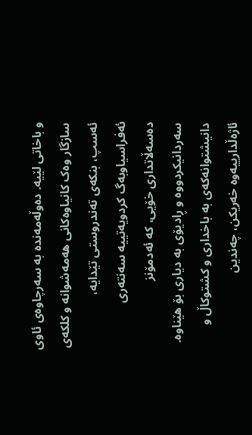و باخاتی لێیە. دەوڵەمەندە بە سەرچاوەی ئاوی سازگار وەک کانیاوەکانی هەمەشوانە و کلکەی ئەسپ، بنکەی تەندروستی تێدایە، ئەفراسیاوبەگ کردویەتییە سەنتەری دەسەڵاتداری خۆیی، کە ئەدمۆنز سەردانیکردووە و ڕادیۆی بە دیاری بۆ هێناوە. دانیشتوانەکەی بە باخداری و کشتوکاڵ و ئاژەڵدارییەوە خەریکن، چەندین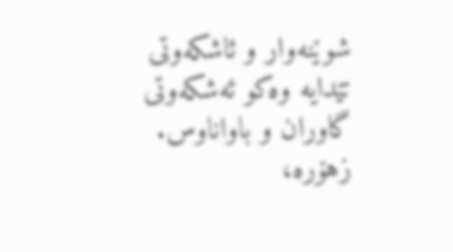شوێنەوار و ئاشکەوتی تێدایە وەکو ئەشکەوتی گاوران و باواناوس. زهۆرە،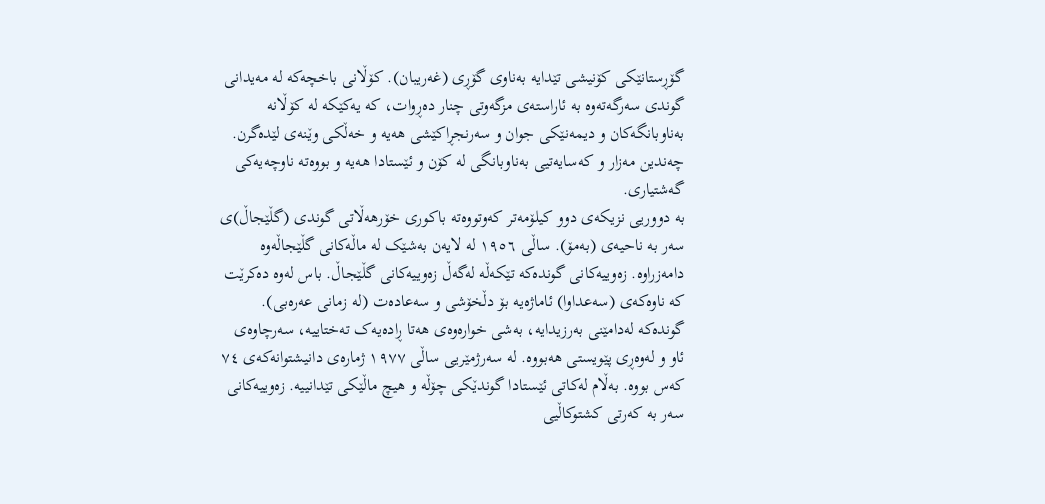گۆڕستانێکی کۆنیشی تێدایە بەناوی گۆڕی (غەریبان). کۆڵانی باخچەکە لە مەیدانی گوندی سەرگەتەوە بە ئاراستەی مزگەوتی چنار دەڕوات، کە یەکێکە لە کۆڵانە بەناوبانگەکان و دیمەنێکی جوان و سەرنجڕاکێشی هەیە و خەڵکی وێنەی لێدەگرن. چەندین مەزار و کەسایەتیی بەناوبانگی لە کۆن و ئێستادا هەیە و بووەتە ناوچەیەکی گەشتیاری.
بە دووریی نزیکەی دوو کیلۆمەتر کەوتووەتە باکوری خۆرهەڵاتی گوندی (گڵێجاڵ)ی سەر بە ناحیەی (بەمۆ). ساڵی ١٩٥٦ لە لایەن بەشێک لە ماڵەکانی گڵێجاڵەوە دامەزراوە. زەوییەکانی گوندەکە تێکەڵە لەگەڵ زەوییەکانی گڵێجاڵ. باس لەوە دەکرێت کە ناوەکەی (سەعداوا) ئاماژەیە بۆ دڵخۆشی و سەعادەت (لە زمانی عەرەبی). گوندەکە لەدامێنی بەرزیدایە، بەشی خوارەوەی هەتا ڕادەیەک تەختاییە، سەرچاوەی ئاو و لەوەڕی پێویستی هەبووە. لە سەرژمێریی ساڵی ١٩٧٧ ژمارەی دانیشتوانەکەی ٧٤ کەس بووە. بەڵام لەکاتی ئێستادا گوندێکی چۆڵە و هیچ ماڵێکی تێدانییە. زەوییەکانی سەر بە کەرتی کشتوکاڵیی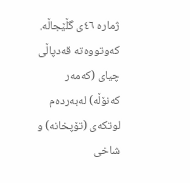ژمارە ٤٦ی گڵێجاڵە.
کەوتووەتە قەدپاڵی چیای (کەمەر کەنۆڵە) لەبەردەم لوتکەی (تۆپخانە) و شاخی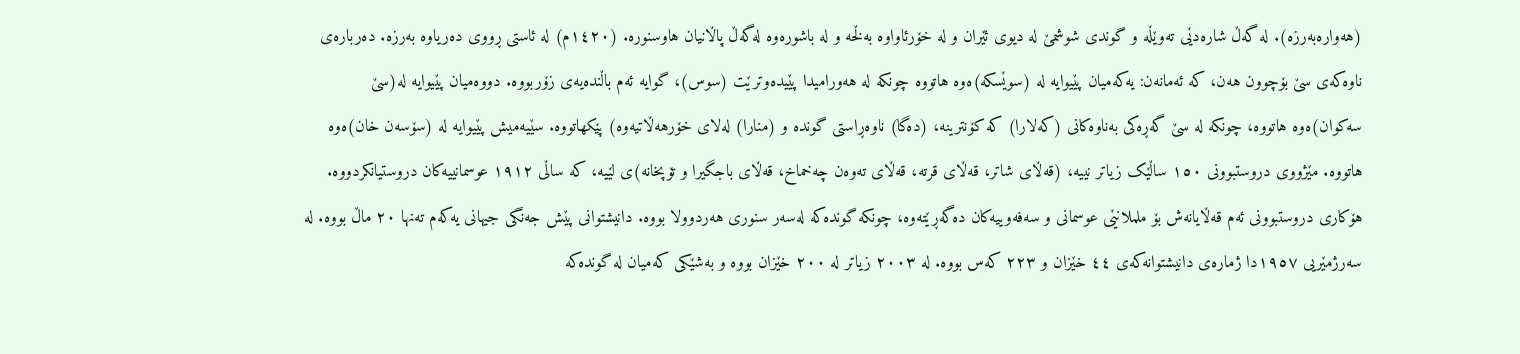(هەوارەبەرزە). لە گەڵ شارەدێی تەوێڵە و گوندی شوشمێ لە دیوی ئێران و لە خۆرئاواوە بەڵخە و لە باشورەوە لەگەڵ پاڵانیان هاوسنورە. (١٤٢٠م) لە ئاستی ڕووی دەریاوە بەرزە. دەربارەی ناوەکەی سێ بۆچوون هەن، کە ئەمانەن: یەکەمیان پێیوایە لە (سوێسکە)ەوە هاتووە چونکە لە هەورامیدا پێیدەوترێت (سوس)، گوایە ئەم باڵندەیەی زۆربووە. دووەمیان پێیوایە لە(سێ سەکوان)ەوە هاتووە، چونکە لە سێ گەڕەکی بەناوەکانی (کەلارا) کە کۆنترینە، (دەگا) ناوەڕاستی گوندە و (منارا) لەلای خۆرهەڵاتیەوە) پێکهاتووە. سێیەمیش پێیوایە لە (سۆسەن خان)ەوە هاتووە. مێژووی دروستبوونی ١٥٠ ساڵێک زیاتر نییە، (قەڵای شاتر، قەڵای قرتە، قەڵای تەوەن چەخماخ، قەڵای باجگیرا و تۆپخانە)ی لێیە، کە ساڵی ١٩١٢ عوسمانییەکان دروستیانکردووە. هۆکاری دروستبوونی ئەم قەڵایانەش بۆ ململانێی عوسمانی و سەفەوییەکان دەگەڕێتەوە، چونکە گوندەکە لەسەر سنوری هەردوولا بووە. دانیشتوانی پێش جەنگی جیهانی یەکەم تەنها ٢٠ ماڵ بووە. لە سەرژمێریی ١٩٥٧دا ژمارەی دانیشتوانەکەی ٤٤ خێزان و ٢٢٣ کەس بووە. لە ٢٠٠٣ زیاتر لە ٢٠٠ خێزان بووە و بەشێکی کەمیان لە گوندەکە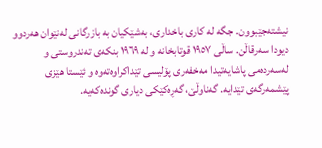نیشتەجێبوون. جگە لە کاری باخداری، بەشێکیان بە بازرگانی لەنێوان هەردوو دیودا سەرقاڵن. ساڵی ١٩٥٧ قوتابخانە و لە ١٩٦٩ بنکەی تەندروستی و لەسەردەمی پاشایەتیدا مەخفەری پۆلیسی تێداکراوەتەوە و ئێستا هێزی پێشمەرگەی تێدایە. گەناوڵێ، گەڕەکێکی دیاری گوندەکەیه.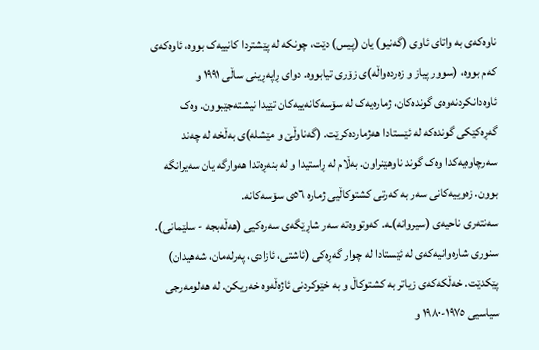ناوەکەی بە واتای ئاوی (گەنیو) یان (پیس) دێت، چونکە لە پێشتردا کانییەک بووە، ئاوەکەی کەم بووە، (سوور پیاز و زەردەواڵە)ی زۆری تیابووە. دوای ڕاپەڕینی ساڵی ١٩٩١ و ئاوەدانکردنەوەی گوندەکان، ژمارەیەک لە سۆسەکانەییەکان تێیدا نیشتەجێبوون. وەک گەڕەکێکی گوندەکە لە ئێستادا هەژماردەکرێت. (گەناوڵێ و مێشلە)ی بەڵخە لە چەند سەرچاوەیەکدا وەک گوند ناوهێنراون. بەڵام لە ڕاستیدا و لە بنەڕەتدا هەوارگە یان سەیرانگە بوون. زەوییەکانی سەر بە کەرتی کشتوکاڵیی ژمارە ٥٦ی سۆسەکانە.
سەنتەرى ناحیەی (سیروانە)ـە. کەوتووەتە سەر شاڕێگەی سەرەکیی (هەڵەبجە - سلێمانی). سنوری شارەوانیەکەی لە ئێستادا لە چوار گەڕەکی (ئاشتی، ئازادی، پەرلەمان، شەهیدان) پێکدێت. خەڵکەکەی زیاتر بە کشتوکاڵ و بە خێوکردنی ئاژەڵەوە خەریکن. لە هەلومەرجی سیاسیی ١٩٧٥-١٩٨٠ و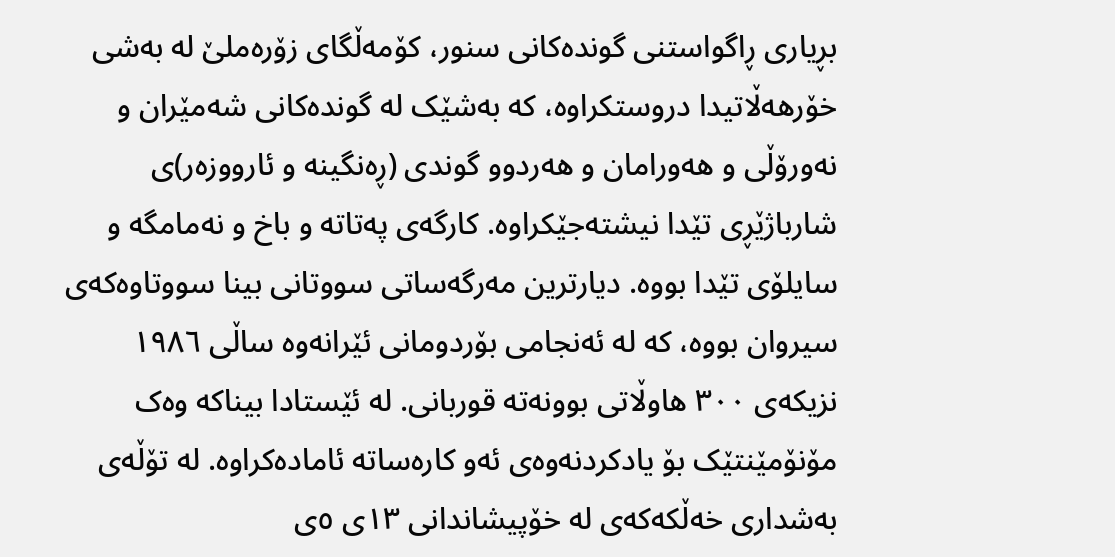بڕیاری ڕاگواستنی گوندەکانی سنور، کۆمەڵگای زۆرەملێ لە بەشی خۆرهەڵاتیدا دروستکراوە، کە بەشێک لە گوندەکانی شەمێران و نەورۆڵی و هەورامان و هەردوو گوندی (ڕەنگینە و ئارووزەر)ی شارباژێڕی تێدا نیشتەجێکراوە. کارگەی پەتاتە و باخ و نەمامگە و سایلۆی تێدا بووە. دیارترین مەرگەساتی سووتانی بینا سووتاوەکەی سیروان بووە، کە لە ئەنجامی بۆردومانی ئێرانەوە ساڵی ١٩٨٦ نزیکەی ٣٠٠ هاوڵاتی بوونەتە قوربانی. لە ئێستادا بیناکە وەک مۆنۆمێنتێک بۆ یادکردنەوەی ئەو کارەساتە ئامادەکراوە. لە تۆڵەی بەشداری خەڵکەکەی لە خۆپیشاندانی ١٣ی ٥ی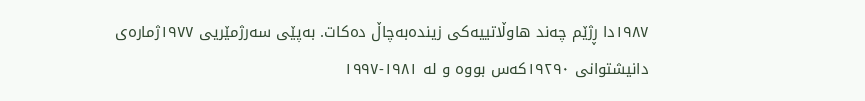١٩٨٧دا ڕژێم چەند هاوڵاتییەکی زیندەبەچاڵ دەکات. بەپێی سەرژمێریی ١٩٧٧ژمارەی دانیشتوانی ١٩٢٩٠کەس بووە و لە ١٩٨١-١٩٩٧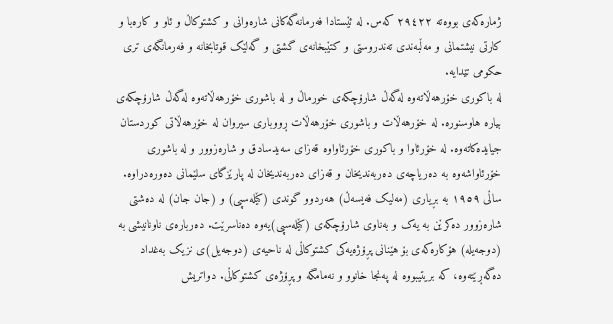ژمارەکەی بووەتە ٢٩٤٢٢ کەس. لە ئێستادا فەرمانەگەکانی شارەوانی و کشتوکاڵ و ئاو و کارەبا و کارتی نیشتمانی و مەڵبەندی تەندروستی و کتێبخانەی گشتی و گەلێک قوتابخانە و فەرمانگەی تری حکومی تێدایە.
لە باکورى خۆرهەڵاتەوە لەگەڵ شارۆچکەی خورماڵ و لە باشوری خۆرهەڵاتەوە لەگەڵ شارۆچکەی بیارە هاوسنورە. لە خۆرهەڵات و باشوری خۆرهەڵات ڕووباری سیروان لە خۆرهەڵاتی کوردستان جیایدەکاتەوە. لە خۆرئاوا و باکوری خۆرئاواوە قەزای سەیدسادق و شارەزوور و لە باشوری خۆرئاواشەوە بە دەریاچەی دەربەندیخان و قەزای دەربەندیخان لە پارێزگای سلێمانی دەورەدراوە. ساڵی ١٩٥٩ بە بڕیاری (مەلیک فەیسەڵ) هەردوو گوندی (کێلەسپی) و (جان جان) لە دەشتی شارەزوور دەکرێن بە یەک و بەناوی شارۆچکەی (کێلەسپی)یەوە دەناسرێت. دەربارەی ناونانیشی بە (دوجەیلە) هۆکارەکەی بۆ هێنانی پڕۆژەیەکی کشتوکاڵی لە ناحیەی (دوجەیل)ی نزیک بەغداد دەگەڕێتەوە، کە بریتیبووە لە پەنجا خانوو و نەمامگە و پڕۆژەی کشتوکاڵی. دواتریش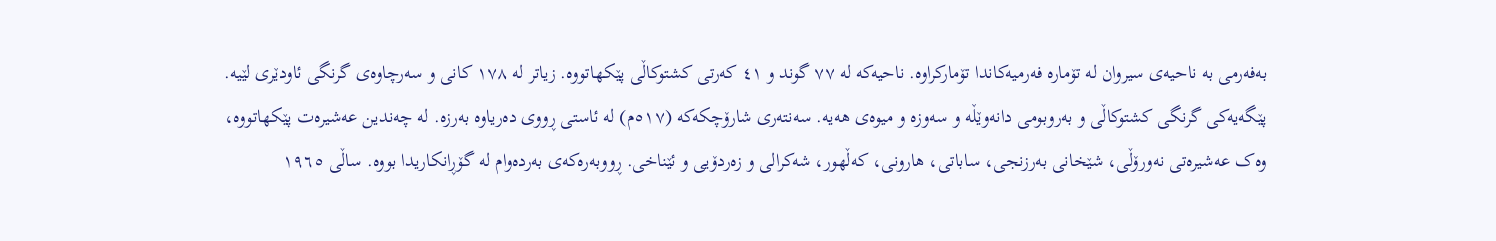بەفەرمی بە ناحیەی سیروان لە تۆمارە فەرمیەکاندا تۆمارکراوە. ناحیەکە لە ٧٧ گوند و ٤١ کەرتی کشتوکاڵی پێکهاتووە. زیاتر لە ١٧٨ کانی و سەرچاوەی گرنگی ئاودێری لێیە. پێگەیەکی گرنگی کشتوکاڵی و بەروبومی دانەوێڵە و سەوزە و میوەی هەیە. سەنتەری شارۆچکەکە (٥١٧م) لە ئاستی ڕووی دەریاوە بەرزە. لە چەندین عەشیرەت پێکهاتووە، وەک عەشیرەتی نەورۆڵی، شێخانی بەرزنجی، ساباتی، هارونی، کەڵهور، شەکرالی و زەردۆیی و ئێناخی. ڕووبەرەکەی بەردەوام لە گۆڕانکاریدا بووە. ساڵی ١٩٦٥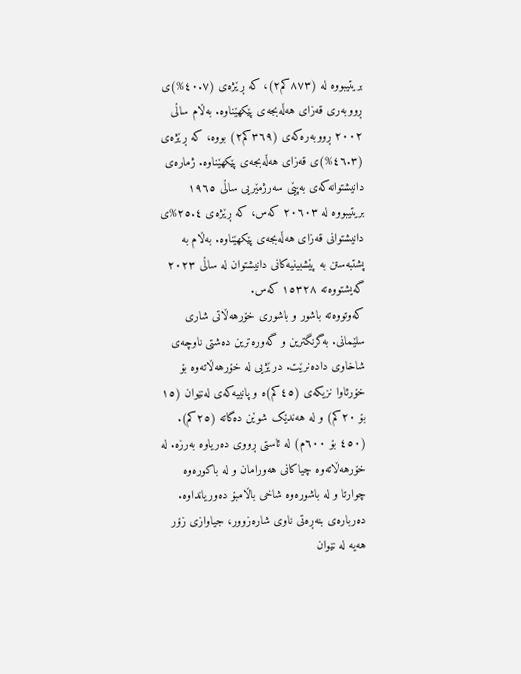بریتیبووە لە (٨٧٣کم٢)، کە ڕێژەی (٤٠.٧%)ی ڕووبەری قەزای هەڵەبجەی پێکهێناوە. بەڵام ساڵی ٢٠٠٢ ڕووبەرەکەی (٣٦٩کم٢) بووە، کە ڕێژەی (٤٦.٣%)ی قەزای هەڵەبجەی پێکهێناوە. ژمارەی دانیشتوانەکەی بەپێی سەرژمێریی ساڵی ١٩٦٥ بریتیبووە لە ٢٠٦٠٣ کەس، کە ڕێژەی ٢٥.٤%ی دانیشتوانی قەزای هەڵەبجەی پێکهێناوە. بەڵام بە پشتبەستن بە پێشبینیەکانی دانیشتوان لە ساڵی ٢٠٢٣ گەیشتووەتە ١٥٣٢٨ کەس.
کەوتووەتە باشور و باشورى خۆرهەڵاتى شارى سلێمانى. بەگرنگترین و گەورەترین دەشتى ناوچەی شاخاوی دادەنرێت. درێژیی لە خۆرهەڵاتەوە بۆ خۆرئاوا نزیکەى (٤٥کم)ە و پانییەکەى لەنێوان (١٥ بۆ ٢٠کم) و لە هەندێک شوێن دەگاتە (٢٥کم). (٤٥٠ بۆ ٦٠٠م) لە ئاستی ڕووی دەریاوە بەرزە. لە خۆرهەڵاتەوه چیاکانى هەورامان و لە باکورەوە چوارتا و لە باشورەوە شاخی باڵامبۆ دەوریانداوە. دەربارەی بنەڕەتی ناوی شارەزوور، جیاوازی زۆر هەیە لە نێوان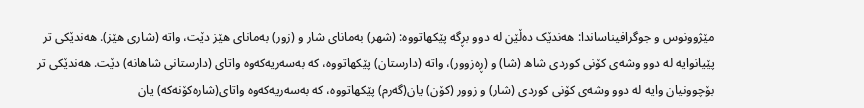مێژوونوس و جوگرافیناساندا: هەندێک دەڵێن لە دوو بڕگە پێکهاتووە: (شهر) بەمانای شار و (زور) بەمانای هێز دێت، واتە (شاری هێز). هەندێکی تر پێیانوایە لە دوو وشەی کۆنی کوردی شاھ (شا) و (ڕەزوور)، واتە (دارستان) پێکھاتووە، کە بەسەریەکەوە واتای (دارستانی شاھانە) دێت. هەندێکی تر بۆچوونیان وایە لە دوو وشەی کۆنی کوردی (شار) و زوور (کۆن) یان(گەرم) پێکھاتووە، کە بەسەریەکەوە واتای(شارەکۆنەکە) یان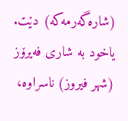(شارەگەرمەکە) دێت. یاخود بە شاری فەیرۆز (شهر فیروز) ناسراوە،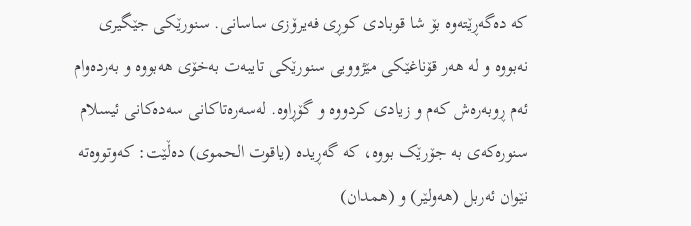کە دەگەڕێتەوە بۆ شا قوبادی کوڕی فەیرۆزی ساسانی. سنورێکی جێگیری نەبووە و لە هەر قۆناغێکی مێژوویی سنورێکی تایبەت بەخۆی هەبووە و بەردەوام ئەم ڕوبەرەش کەم و زیادی کردووە و گۆڕاوە. لەسەرەتاکانی سەدەکانی ئیسلام سنورەکەی بە جۆرێک بووە، کە گەڕیدە (یاقوت الحموی) دەڵێت: کەوتووەتە نێوان ئەربل (هەولێر) و (همدان)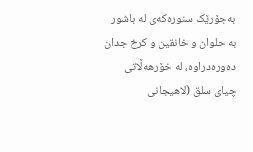بەجۆرێک سنورەکەی لە باشور بە حلوان و خانقین و کرخ جدان دەورەدراوە، لە خۆرهەڵاتی چیای سلق (لاهیجانی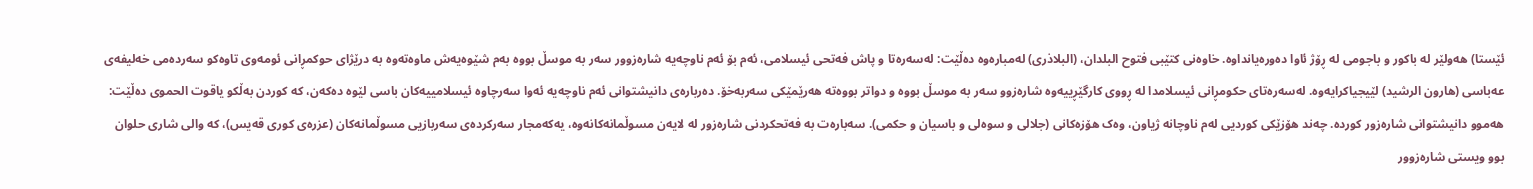ئێستا) هەولێر لە باکور و باجومی لە ڕۆژ ئاوا دەورەیانداوە. خاوەنی کتێبی فتوح البلدان، (البلاذری) لەمبارەوە دەڵێت: لەسەرەتا و پاش فەتحی ئیسلامی، ئەم بۆ ئەم ناوچەیە شارەزوور سەر بە موسڵ بووە بەم شێوەیەش ماوەتەوە بە درێژای حوکمڕانی ئومەوی تاوەکو سەردەمی خەلیفەی عەباسی (هارون الرشید) لێیجیاکرایەوە. لەسەرەتای حکومڕانی ئیسلامدا لە ڕووی کارگێڕییەوە شارەزوو سەر بە موسڵ بووە و دواتر بووەتە هەرێمێکی سەربەخۆ. دەربارەی دانیشتوانی ئەم ناوچەیە ئەوا سەرچاوە ئیسلامییەکان باسی لێوە دەکەن، کە کوردن بەڵکو یاقوت الحموی دەڵێت: هەموو دانیشتوانی شارەزور کوردە. چەند هۆزێکی کوردیی لەم ناوچانە ژیاون، وەک هۆزەکانی (جلالی و سوەلی و باسیان و حکمی). سەبارەت بە فەتحکردنی شارەزور لە لایەن مسوڵمانەکانەوە، یەکەمجار سەرکردەی سەربازیی مسوڵمانەکان (عزرەی کوری قەیس)، کە والی شاری حلوان بوو ویستی شارەزوور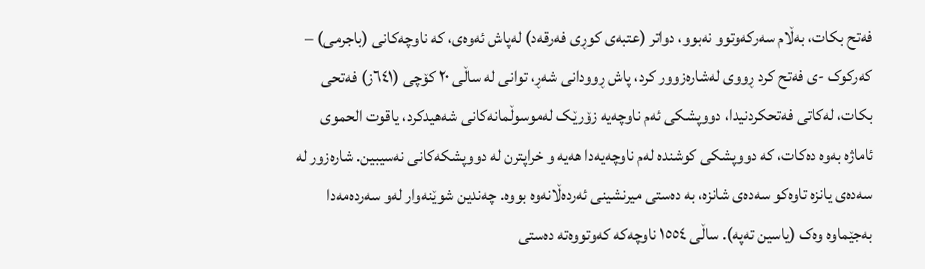فەتح بکات، بەڵام سەرکەوتوو نەبوو، دواتر (عتبەی کوڕی فەرقەد) لەپاش ئەوەی، کە ناوچەکانی (باجرمی) – کەرکوک -ی فەتح کرد ڕووی لەشارەزوور کرد، پاش ڕوودانی شەڕ، توانی لە ساڵی ٢٠ کۆچی (٦٤١ز) فەتحی بکات، لەکاتی فەتحکردنیدا، دووپشکی ئەم ناوچەیە زۆرێک لەموسوڵمانەکانی شەهیدکرد، یاقوت الحموی ئاماژە بەوە دەکات، کە دووپشکی کوشندە لەم ناوچەیەدا هەیە و خراپترن لە دووپشکەکانی نەسیبین. شارەزور لە سەدەی یانزە تاوەکو سەدەی شانزە، بە دەستی میرنشینی ئەردەڵانەوە بووە. چەندین شوێنەوار لەو سەردەمەدا بەجێماوە وەک (یاسین تەپە). ساڵی ١٥٥٤ ناوچەکە کەوتووەتە دەستی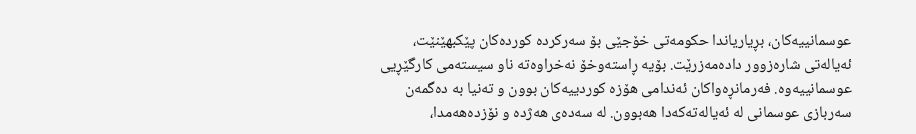عوسمانییەکان، بڕیاریاندا حکومەتی خۆجێی بۆ سەرکردە کوردەکان پێکبهێنێت، ئەیالەتی شارەزوور دادەمەزرێت. بۆیە ڕاستەوخۆ نەخراوەتە ناو سیستەمی کارگێڕیی عوسمانییەوە. فەرمانڕەواکان ئەندامی ھۆزە کوردییەکان بوون و تەنیا بە دەگمەن سەربازی عوسمانی لە ئەیالەتەکەدا ھەبوون. لە سەدەی هەژدە و نۆزدەھەمدا،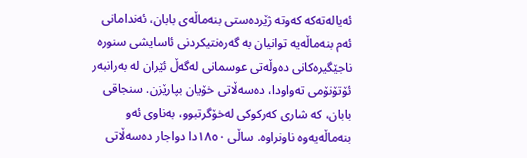ئەیالەتەکە کەوتە ژێردەستی بنەماڵەی بابان، ئەندامانی ئەم بنەماڵەیە توانیان بە گەرەنتیکردنی ئاسایشی سنورە ناجێگیرەکانی دەوڵەتی عوسمانی لەگەڵ ئێران لە بەرانبەر ئۆتۆنۆمی تەواودا، دەسەڵاتی خۆیان بپارێزن. سنجاقی بابان، کە شاری کەرکوکی لەخۆگرتبوو، بەناوی ئەو بنەماڵەیەوە ناونراوە. ساڵی ١٨٥٠دا دواجار دەسەڵاتی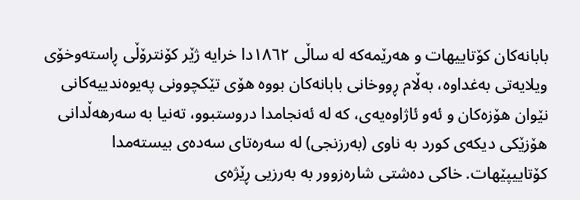بابانەکان کۆتاییھات و ھەرێمەکە لە ساڵی ١٨٦٢دا خرایە ژێر کۆنترۆڵی ڕاستەوخۆی ویلایەتی بەغداوە، بەڵام ڕووخانی بابانەکان بووە ھۆی تێکچوونی پەیوەندییەکانی نێوان ھۆزەکان و ئەو ئاژاوەیەی، کە لە ئەنجامدا دروستبوو، تەنیا بە سەرھەڵدانی ھۆزێکی دیکەی کورد بە ناوی (بەرزنجی) لە سەرەتای سەدەی بیستەمدا کۆتاییپێھات. خاکى دەشتی شارەزوور بە بەرزیى ڕێژەى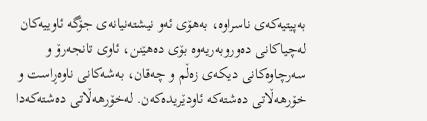بەپیتیەکەى ناسراوە، بەهۆى ئەو نیشتەنیانەى جۆگە ئاوییەکان لەچیاکانى دەوروبەریەوە بۆى دەهێنن، ئاوى تانجەرۆ و سەرچاوەکانى دیکەى زەڵم و چەقان، بەشەکانى ناوەڕاست و خۆرهەڵاتى دەشتەکە ئاودێریدەکەن. لەخۆرهەڵاتى دەشتەکەدا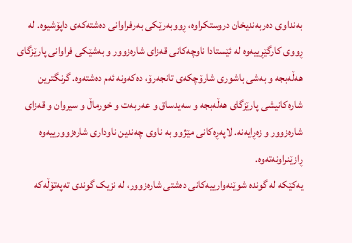بەنداوى دەربەندیخان دروستکراوە، ڕووبەرێکى بەرفراوانى دەشتەکەى داپۆشیوە. لە ڕووى کارگێڕییەوە لە ئێستادا ناوچەکانى قەزاى شارەزوور و بەشێکى فراوانى پارێزگاى هەڵەبجە و بەشی باشورى شارۆچکەى تانجەرۆ، دەکەونە ئەم دەشتەوە. گرنگترین شارەکانیشی پارێزگاى هەڵەبجە و سەیدساق و عەربەت و خورماڵ و سیروان و قەزای شارەزوور و زەڕایەنە. لاپەڕەکانی مێژوو بە ناوی چەندین ناوداری شارەزوورییەوە ڕازێنراونەتەوە.
یەکێکە لە گوندە شوێنەوارییەکانی دەشتی شارەزوور، لە نزیک گوندی تەپەتۆڵەکە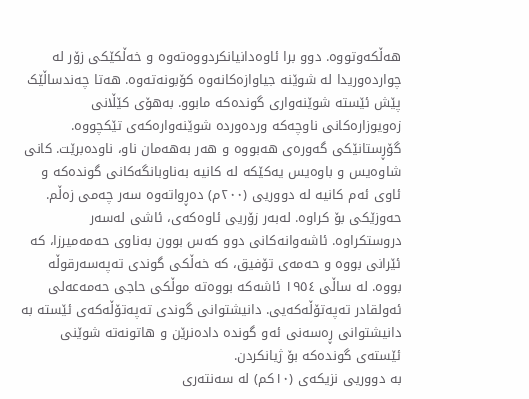هەڵکەوتووە. دوو برا ئاوەدانیانکردووەتەوە و خەڵکێکی زۆر لە چواردەوریدا لە شوێنە جیاوازەکانەوە کۆبونەتەوە. هەتا چەندساڵێک پێش ئێستە شوێنەواری گوندەکە مابوو. بەهۆی کێڵانی زەویوزارەکانی ناوچەکە وردەوردە شوێنەوارەکەی تێکچووە. گۆڕستانێکی گەورەی هەبووە و هەر بەهەمان ناو، ناودەبرێت. کانی شاوەیس و باوەیس یەکێکە لە کانیە بەناوبانگەکانی گوندەکە و ئاوی ئەم کانیە لە دووریی (٢٠٠م) دەڕواتەوە سەر چەمی زەڵم. حەوزێکی بۆ کراوە. لەبەر زۆریی ئاوەکەی، ئاشی لەسەر دروستکراوە. ئاشەوانەکانی دوو کەس بوون بەناوی حەمەمیرزا، کە ئێرانی بووە و حەمەی تۆفیق، کە خەڵکی گوندی تەپەسەرقوڵە بووە. لە ساڵی ١٩٥٤ ئاشەکە بووەتە موڵکی حاجی حەمەعەلی ئەولقادر تەپەتۆڵەکەیی. دانیشتوانی گوندی تەپەتۆڵەکەی ئێستە بە دانیشتوانی ڕەسەنی ئەو گوندە دادەنرێن و هاتونەتە شوێنی ئێستەی گوندەکە بۆ ژیانکردن.
بە دووریی نزیکەی (١٠کم) لە سەنتەری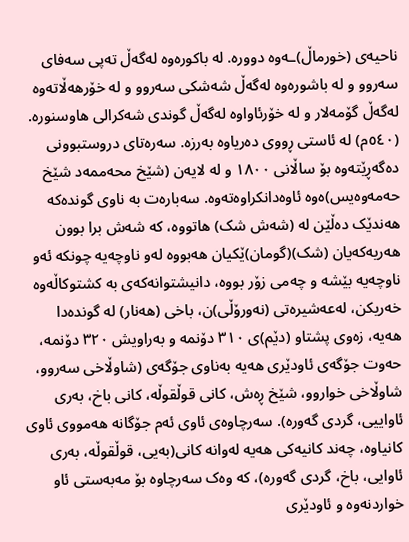ناحیەی (خورماڵ)ـەوە دوورە. لە باکورەوە لەگەڵ تەپی سەفای سەروو و لە باشورەوە لەگەڵ شەشکی سەروو و لە خۆرهەڵاتەوە لەگەڵ گۆمەلار و لە خۆرئاواوە لەگەڵ گوندی شەکرالی هاوسنورە. (٥٤٠م) لە ئاستی ڕووی دەریاوە بەرزە. سەرەتای دروستبوونی دەگەڕێتەوە بۆ ساڵانی ١٨٠٠ و لە لایەن (شێخ محەممەد شێخ حەمەوەیس)ەوه ئاوەدانکراوەتەوه. سەبارەت بە ناوی گوندەکە هەندێک دەڵێن لە (شەش شک) هاتووه، کە شەش برا بوون هەریەکەیان (شک)(گومان)ێکیان هەبووە لەو ناوچەیە چونکە ئەو ناوچەیە بێشە و چەمى زۆر بووه، دانیشتوانەکەی بە کشتوکاڵەوە خەریکن، لەعەشیرەتی (نەورۆڵی)ن، باخی (هەنار) لە گوندەدا هەیە، زەوی پشتاو (دێم)ی ٣١٠ دۆنمە و بەراویش ٣٢٠ دۆنمە، حەوت جۆگەی ئاودێری هەیە بەناوی جۆگەی (شاوڵاخی سەروو، شاوڵاخی خواروو، شێخ ڕەش، کانی قوڵقوڵە، کانی باخ، بەری ئاواییی، گردی گەورە). سەرچاوەی ئاوی ئەم جۆگانە هەمووی ئاوی کانیاوە، چەند کانیەکی هەیە لەوانە کانی(بەیی، قوڵقوڵە، بەری ئاوایی، باخ، گردی گەورە)، که وەک سەرچاوە بۆ مەبەستی ئاو خواردنەوە و ئاودێری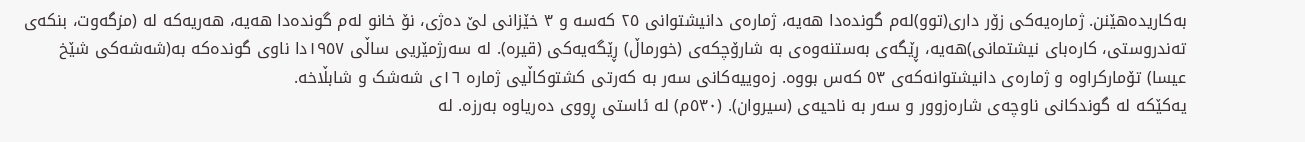بەکاریدەهێنن. ژمارەیەکی زۆر داری(توو)لەم گوندەدا هەیه، ژمارەی دانیشتوانی ٢٥ کەسە و ٣ خێزانی لێ دەژی، نۆ خانو لەم گوندەدا هەیە، هەریەکە لە (مزگەوت، بنکەی تەندروستی، کارەبای نیشتمانی)هەیە، ڕێگەی بەستنەوەی بە شارۆچکەی (خورماڵ) ڕێگەیەکی (قیرە). لە سەرژمێریی ساڵی ١٩٥٧دا ناوی گوندەکە بە(شەشەکی شێخ عیسا) تۆمارکراوە و ژمارەی دانیشتوانەکەی ٥٣ کەس بووە. زەوییەکانی سەر بە کەرتی کشتوکاڵیی ژمارە ١٦ی شەشک و شابڵاخە.
يەکێکە لە گوندکانى ناوچەى شارەزوور و سەر بە ناحيەى (سيروان). (٥٣٠م) لە ئاستى ڕووى دەرياوە بەرزە. له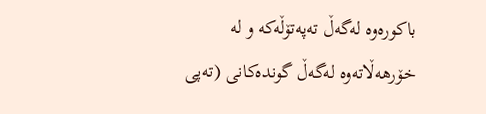باکورەوە لەگەڵ تەپەتۆڵەکە و لە خۆرهەڵاتەوە لەگەڵ گوندەکانی (تەپى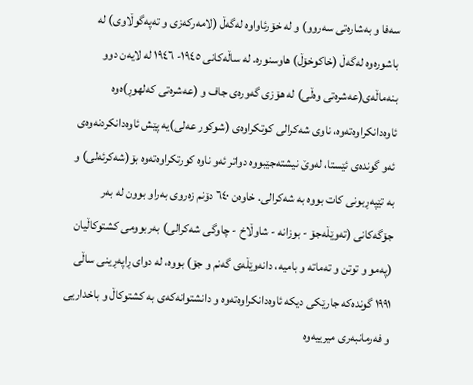سەفا و بەشارەتى سەروو) و لە خۆرئاواوە لەگەڵ (لامەرکەزى و تەپەگوڵاوى) لە باشورەوە لەگەڵ (خاکوخۆڵ) هاوسنورە. لە ساڵەکانى ١٩٤٥- ١٩٤٦ لە لايەن دوو بنەماڵەى(عەشرەتى وەڵى) لە هۆزى گەورەى جاف و (عەشرەتى کەلهوڕ)ەوە ئاوەدانکراوەتەوه، ناوى شەکرالى کوتکراوەى (شوکور عەلى)يە پێش ئاوەدانکردنەوەى ئەو گوندەى ئێستا، لەوێ نيشتەجێبووە دواتر ئەو ناوە کورتکراوەتەوە بۆ(شەکرئەلى) و بە تێپەڕبونى کات بووە بە شەکرالى. خاوەن ٦٤٠ دۆنم زەروى بەراو بوون لە بەر جۆگەکانى (تەوێڵەجۆ - بوزانە - شاوڵاخ - چاوگى شەکرالى) بەربوومى کشتوکاڵيان (پەمو و توتن و تەماتە و باميە، دانەوێڵەى گەنم و جۆ) بووە، لە دواى ڕاپەڕينى ساڵى ١٩٩١ گوندەکە جارێکى ديکە ئاوەدانکراوەتەوە و دانشتوانەکەى بە کشتوکاڵ و باخداريى و فەرمانبەرى ميريیەوە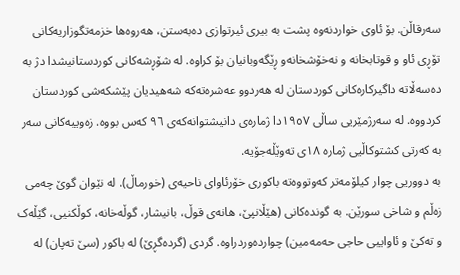سەرقاڵن. بۆ ئاوى خواردنەوە پشت بە بيرى ئيرتوازى دەبەستن، هەروەها خزمەتگوزاريەکانى تۆڕى ئاو و قوتابخانە و نەخۆشخانەو ڕێگەوبانيان بۆ کراوە. لە شۆڕشەکانى کوردستانيشدا دژ بە دەسەڵاتە داگيرکارەکانى کوردستان لە هەردوو عەشرەتەکە شەهيديان پێشکەشى کوردستان کردووە. لە سەرژمێریی ساڵی ١٩٥٧دا ژمارەی دانیشتوانەکەی ٩٦ کەس بووە. زەوییەکانی سەر بە کەرتی کشتوکاڵیی ژمارە ١٨ی تەوێڵەجۆیە.
بە دووریی چوار کیلۆمەتر کەوتووەتە باکوری خۆرئاوای ناحیەی (خورماڵ). لە نێوان گوێ چەمی زەڵم و شاخی سورێن. بە گوندەکانی (هێڵانپێ، هانەی قوڵ، بانیشار، گوڵەخانە، کوڵکنیی، گێڵەک و تەکێ و ئاواییی حاجی حەمەمین) چواردەوردراوە. گردی (گردەگڕێ) لە باکور (سێ تەپان) لە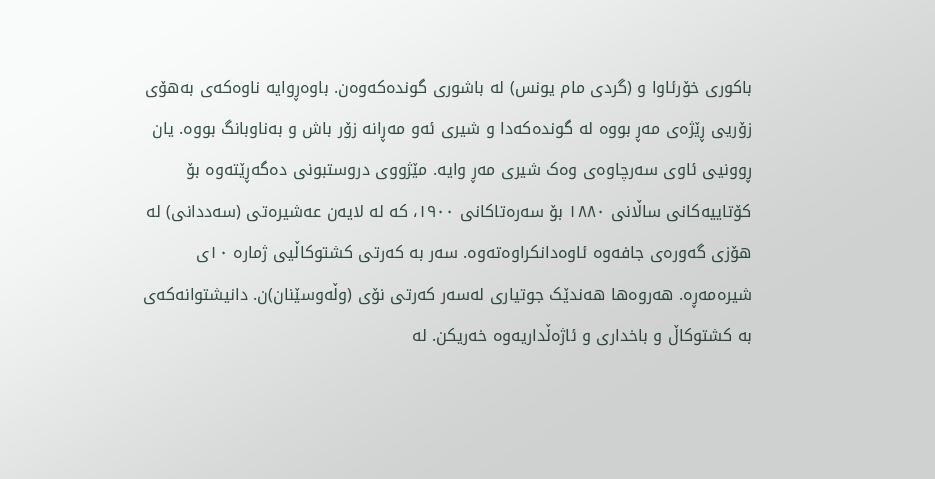باکوری خۆرئاوا و (گردی مام یونس) لە باشوری گوندەکەوەن. باوەڕوایە ناوەکەی بەهۆی زۆریی ڕێژەی مەڕ بووە لە گوندەکەدا و شیری ئەو مەڕانە زۆر باش و بەناوبانگ بووە. يان ڕوونیی ئاوی سەرچاوەی وەک شیری مەڕ وایە. مێژووی دروستبونی دەگەڕێتەوە بۆ کۆتاییەکانی ساڵانی ١٨٨٠ بۆ سەرەتاکانی ١٩٠٠، کە لە لایەن عەشیرەتی (سەددانی) لە هۆزی گەورەی جافەوە ئاوەدانکراوەتەوە. سەر بە کەرتی کشتوکاڵیی ژمارە ١٠ی شیرەمەڕە. هەروەها هەندێک جوتیاری لەسەر کەرتی نۆی (وڵەوسێنان)ن. دانیشتوانەکەی بە کشتوکاڵ و باخداری و ئاژەڵداریەوە خەریکن. لە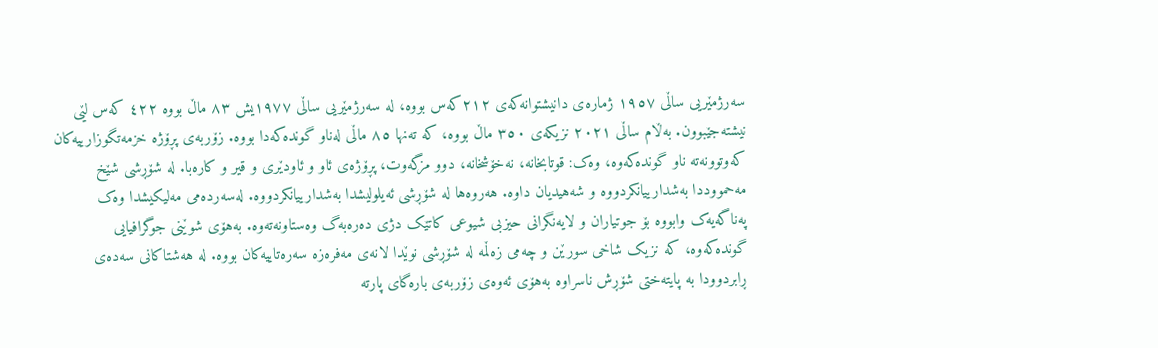سەرژمێریی ساڵی ١٩٥٧ ژمارەی دانیشتوانەکەی ٢١٢کەس بووە، لە سەرژمێریی ساڵی ١٩٧٧یش ٨٣ ماڵ بووە ٤٢٢ کەس لێی نیشتەجێبوون. بەڵام ساڵی ٢٠٢١ نزیکەی ٣٥٠ ماڵ بووە، کە تەنها ٨٥ ماڵی لەناو گوندەکەدا بووە. زۆربەی پڕۆژە خزمەتگوزارییەکان کەوتوونەتە ناو گوندەکەوە، وەک: قوتابخانە، نەخۆشخانە، دوو مزگەوت، پڕۆژەی ئاو و ئاودێری و قیر و کارەبا. لە شۆڕشی شێخ مەحمووددا بەشدارییانکردووە و شەهیدیان داوە. هەروەها لە شۆڕشی ئەیلولیشدا بەشدارییانکردووە. لەسەردەمی مەلیکیشدا وەک پەناگەیەک وابووە بۆ جوتیاران و لایەنگرانی حیزبی شیوعی کاتێک دژی دەرەبەگ وەستاونەتەوە. بەهۆی شوێنی جوگرافیایی گوندەکەوه، کە نزیک شاخی سورێن و چەمی زەڵمە لە شۆڕشی نوێدا لانەی مەفرەزە سەرەتاییەکان بووە. لە هەشتاکانی سەدەی ڕابردوودا بە پایتەختی شۆڕش ناسراوە بەهۆی ئەوەی زۆربەی بارەگای پارتە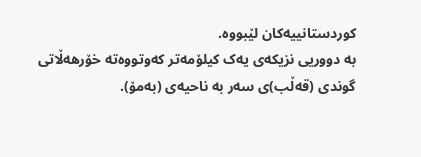کوردستانییەکان لێبووە.
بە دووریی نزیکەی یەک کیلۆمەتر کەوتووەتە خۆرهەڵاتی گوندی (قەڵب)ی سەر بە ناحیەی (بەمۆ).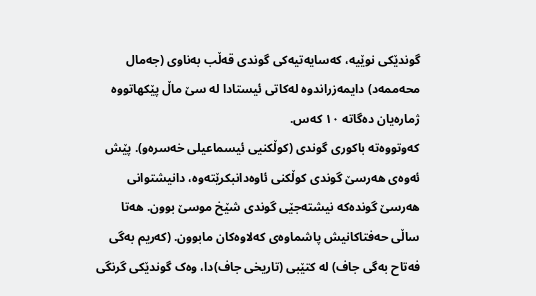گوندێکی نوێیە، کەسایەتیەکی گوندی قەڵب بەناوی (جەمال محەممەد) دایمەزراندوە لەکاتی ئیستادا لە سێ ماڵ پێکهاتووە ژمارەیان دەگاتە ١٠ کەس.
کەوتووەتە باکوری گوندی (کوڵکنیی ئیسماعیلی خەسرەو). پێش ئەوەی هەرسێ گوندی کوڵکنی ئاوەدانبکرێتەوە، دانیشتوانی هەرسێ گوندەکە نیشتەجێی گوندی شێخ موسێ بوون. هەتا ساڵی حەفتاکانیش پاشماوەی کەلاوەکان مابوون. (کەریم بەگی فەتاح بەگی جاف) له کتێبی (تاریخی جاف)دا، وەک گوندێکى گرنگى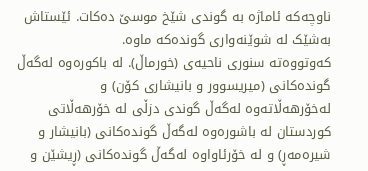ناوچەکە ئاماژە بە گوندی شێخ موسێ دەکات. ئێستاش بەشێک لە شوێنەواری گوندەکە ماوە.
کەوتووەتە سنوری ناحیەی (خورماڵ). لە باکورەوە لەگەڵ گوندەکانی (میریسوور و بانیشاری کۆن) و لەخۆرهەڵاتەوە لەگەڵ گوندی دزڵی لە خۆرهەڵاتی کوردستان لە باشورەوە لەگەڵ گوندەکانی (بانیشار و شیرەمەڕ) و لە خۆرئاواوە لەگەڵ گوندەکانی (ڕیشێن و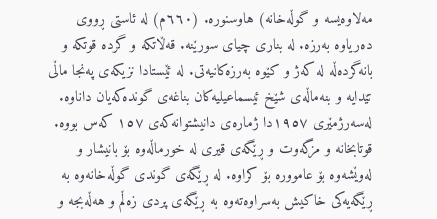مەلاوەیسە و گوڵەخانە) هاوسنورە. (٦٦٠م) لە ئاستی ڕووی دەریاوە بەرزە. لە بناری چیای سورێنە. قەڵاتکە و گردە قوتکە و بانەگردەڵە لە کەژ و کێوە بەرزەکانیەتی. لە ئێستادا نزیکەی پەنجا ماڵی تێدایە و بنەماڵەی شێخ ئيسماعیلیەکان بناغەی گوندەکەیان داناوە. لەسەرژمێری ١٩٥٧دا ژمارەی دانیشتوانەکەی ١٥٧ کەس بووە. قوتابخانە و مزگەوت و ڕێگەی قیری لە خورماڵەوە بۆ بانیشار و لەوێشەوە بۆ عاموورە بۆ کراوە. لە ڕێگەی گوندی گوڵەخانەوە بە ڕێگەیەکی خاکیش بەسراوەتەوە بە ڕێگەی پردی زەڵم و هەڵەبجە و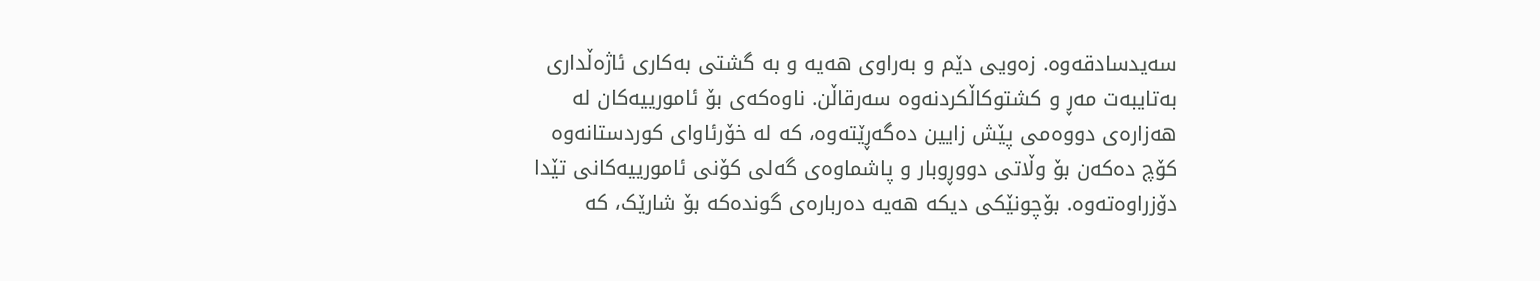سەیدسادقەوە. زەویی دێم و بەراوی هەیە و بە گشتی بەکاری ئاژەڵداری بەتایبەت مەڕ و کشتوکاڵکردنەوە سەرقاڵن. ناوەکەی بۆ ئامورییەکان لە هەزارەی دووەمی پێش زایین دەگەڕێتەوە، کە لە خۆرئاوای کوردستانەوە کۆچ دەکەن بۆ وڵاتی دووڕوبار و پاشماوەی گەلی کۆنی ئامورییەکانی تێدا دۆزراوەتەوە. بۆچونێکی دیکە هەیە دەربارەی گوندەکە بۆ شارێک، کە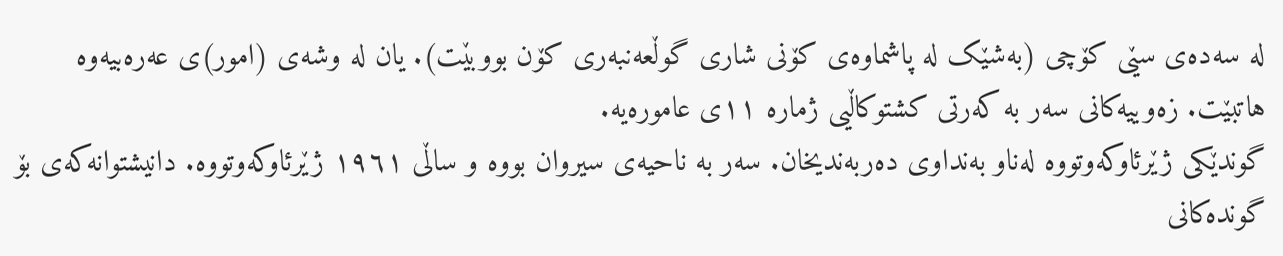لە سەدەی سێی کۆچی (بەشێک لە پاشماوەی کۆنی شاری گوڵعەنبەری کۆن بووبێت). یان لە وشەی (امور)ی عەرەبیەوە هاتبێت. زەوییەکانی سەر بە کەرتی کشتوکاڵیی ژمارە ١١ی عامورەیە.
گوندێکی ژێرئاوکەوتووە لەناو بەنداوی دەربەندیخان. سەر بە ناحیەی سیروان بووە و ساڵی ١٩٦١ ژێرئاوکەوتووە. دانیشتوانەکەی بۆ گوندەکانی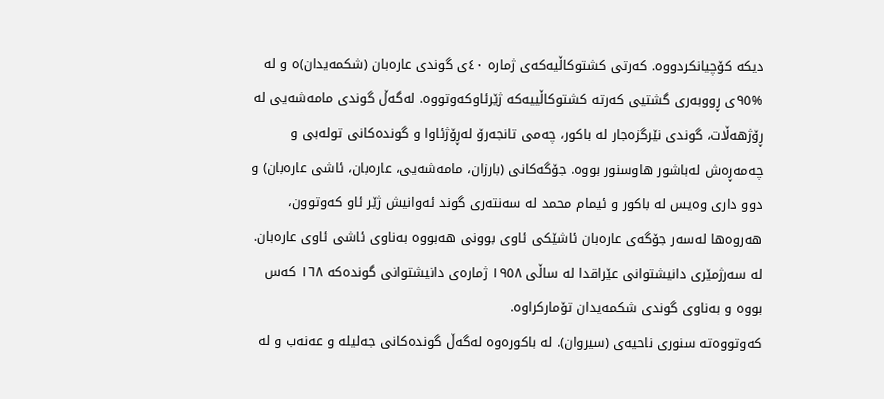دیکە کۆچیانکردووە. کەرتی کشتوکاڵیەکەی ژمارە ٤٠ی گوندی عارەبان (شکمەیدان)ە و لە %٩٥ی ڕووبەری گشتیی کەرتە کشتوکاڵییەکە ژێرئاوکەوتووە. لەگەڵ گوندی مامەشەیی لە ڕۆژهەڵات، گوندی نێرگزەجار لە باکور، چەمی تانجەرۆ لەڕۆژئاوا و گوندەکانی تولەبی و چەمەڕەش لەباشور هاوسنور بووە. جۆگەکانی (بارزان، مامەشەیی، عارەبان، ئاشی عارەبان) و دوو داری وەیس لە باکور و ئیمام محمد لە سەنتەری گوند ئەوانیش ژێر ئاو کەوتوون، هەروەها لەسەر جۆگەی عارەبان ئاشێکی ئاوی بوونی هەبووە بەناوی ئاشی ئاوی عارەبان. لە سەرژمێری دانیشتوانی عێراقدا لە ساڵی ١٩٥٨ ژمارەی دانیشتوانی گوندەکە ١٦٨ کەس بووە و بەناوی گوندی شکمەیدان تۆمارکراوە.
کەوتووەتە سنوری ناحیەی (سیروان). لە باکورەوە لەگەڵ گوندەکانی جەلیلە و عەنەب و له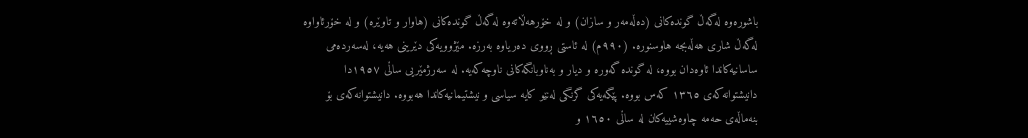باشورەوە لەگەڵ گوندەکانی (دەڵەمەر و سازان) و لە خۆرهەڵاتەوە لەگەڵ گوندەکانی (هاوار و تاوێرە) و لە خۆرئاواوە لەگەڵ شاری هەڵەبجە هاوسنورە. (٩٩٠م) لە ئاستی ڕووی دەریاوە بەرزە. مێژوویەکی دێرینی هەیە، لەسەردەمی ساسانیەکاندا ئاوەدان بووە، لە گوندە گەورە و دیار و بەناوبانگەکانی ناوچەکەیە. لە سەرژمێریی ساڵی ١٩٥٧دا دانیشتوانەکەی ١٣٦٥ کەس بووە. پێگەیەکی گرنگی لەنێو کایە سیاسی و نیشتیمانیەکاندا هەبووە. دانیشتوانەکەی بۆ بنەماڵەی حەمە چاوەشییەکان لە ساڵی ١٦٥٠ و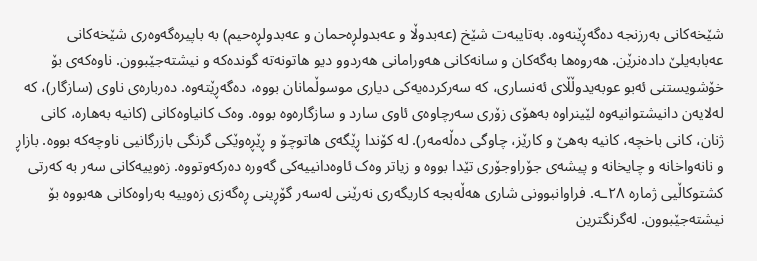شێخەکانی بەرزنجە دەگەڕێنەوە. بەتایبەت شێخ (عەبدوڵا و عەبدولڕەحمان و عەبدولڕەحیم) بە باپیرەگەوەری شێخەکانی عەبابەیلێ دادەنرێن. هەروەها بەگەکان و سانەکانی هەورامانی هەردوو دیو هاتونەتە گوندەکە و نیشتەجێبوون. ناوەکەی بۆ خۆشویستنی ئەبو عوبەیدوڵڵای ئەنساری، کە سەرکردەیەکی دیاری موسوڵمانان بووە، دەگەڕێتەوە. دەربارەی ناوی (سازگار)، کە لەلایەن دانیشتوانیەوە لێینراوە بەهۆی زۆری سەرچاوەی ئاوی سارد و سازگارەوە بووە. وەک کانیاوەکانی (کانیە بەهارە، کانی ژنان، کانی باخچە، کانیە بەهێ و کارێز، چاوگی دەڵەمەر). لە کۆندا ڕێگەی هاتوچۆ و ڕێڕەوێکی گرنگی بازرگانیی ناوچەکە بووە. بازاڕ و نانەواخانە و چایخانە و پیشەی جۆراوجۆری تێدا بووە و زیاتر وەک ئاوەدانییەکی گەورە دەرکەوتووە. زەوییەکانی سەر بە کەرتی کشتوکاڵیی ژمارە ٢٨ـە. فراوانبوونی شاری هەڵەبجە کاریگەری نەرێنی لەسەر گۆڕینی ڕەگەزی زەوییە بەراوەکانی هەبووە بۆ نیشتەجێبوون. لەگرنگترین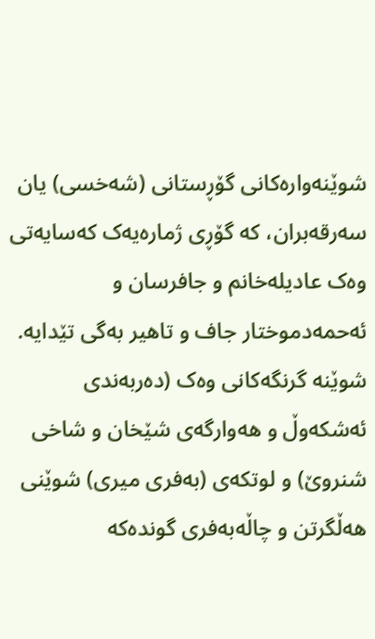شوێنەوارەکانی گۆڕستانی (شەخسی) یان سەرقەبران، کە گۆڕی ژمارەیەک کەسایەتی وەک عادیلەخانم و جافرسان و ئەحمەدموختار جاف و تاهیر بەگی تێدایە. شوێنە گرنگەکانی وەک (دەربەندی ئەشکەوڵ و هەوارگەی شێخان و شاخی شنروێ) و لوتکەی (بەفری میری) شوێنی هەڵگرتن و چاڵەبەفری گوندەکە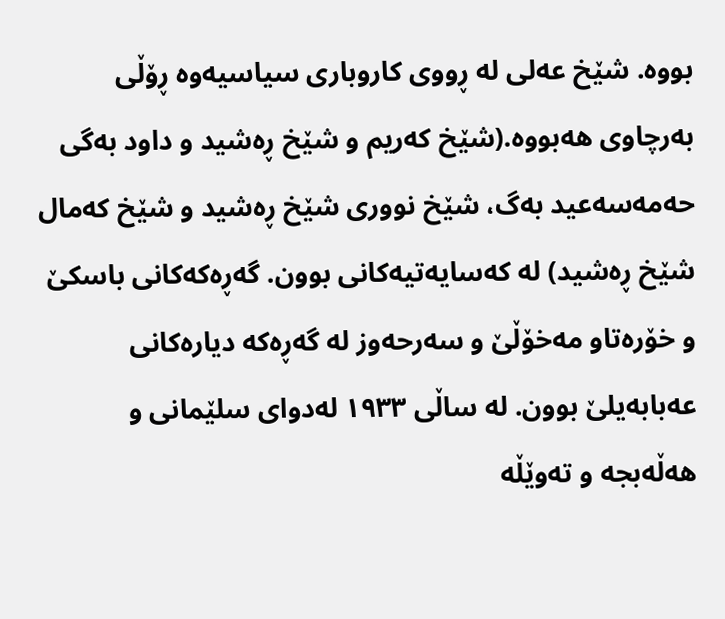بووە. شێخ عەلی لە ڕووی کاروباری سیاسیەوە ڕۆڵی بەرچاوی هەبووە.(شێخ کەریم و شێخ ڕەشید و داود بەگی حەمەسەعید بەگ، شێخ نووری شێخ ڕەشید و شێخ کەمال شێخ ڕەشید) لە کەسایەتیەکانی بوون. گەڕەکەکانی باسکێ و خۆرەتاو مەخۆڵێ و سەرحەوز لە گەڕەکە دیارەکانی عەبابەیلێ بوون. لە ساڵی ١٩٣٣ لەدوای سلێمانی و هەڵەبجە و تەوێڵە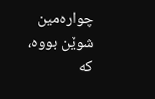چوارەمین شوێن بووە، کە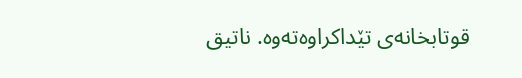قوتابخانەی تێداکراوەتەوە. ناتیق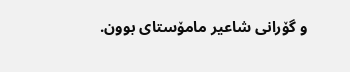و گۆرانی شاعیر مامۆستای بوون.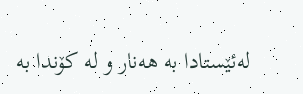لەئێستادا بە هەنار و لە کۆندا بە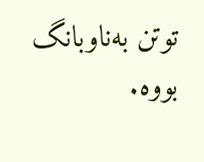توتن بەناوبانگ بووە.